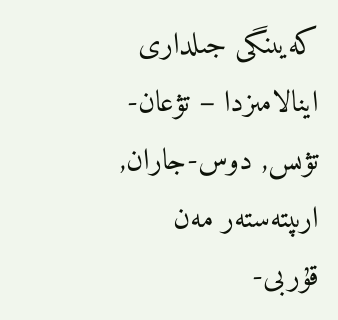كەيىنگى جىلدارى اينالامىزدا – تۋعان-تۋىس, دوس-جاران, ارىپتەستەر مەن قۇربى-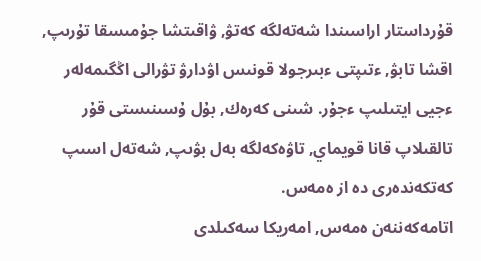قۇرداستار اراسىندا شەتەلگە كەتۋ, ۋاقىتشا جۇمىسقا تۇرىپ, اقشا تابۋ, ءتىپتى ءبىرجولا قونىس اۋدارۋ تۋرالى اڭگىمەلەر ءجيى ايتىلىپ ءجۇر. شىنى كەرەك, بۇل ۇسىنىستى قۇر تالقىلاپ قانا قويماي, تاۋەكەلگە بەل بۋىپ, شەتەل اسىپ كەتكەندەرى دە از ەمەس.
اتامەكەننەن ەمەس, امەريكا سەكىلدى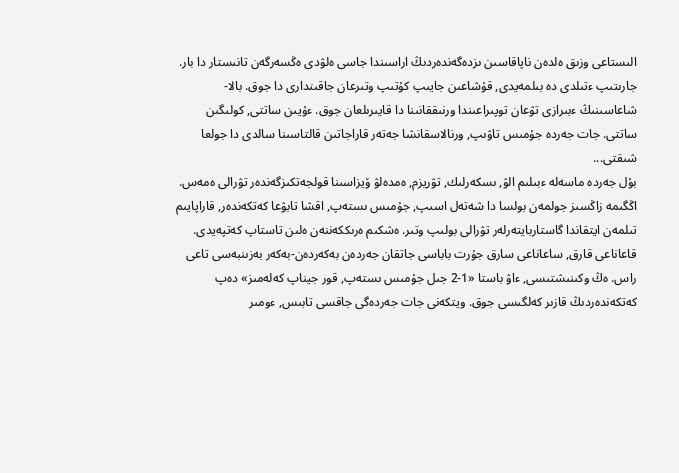الىستاعى وزىق ەلدەن ناپاقاسىن ىزدەگەندەردىڭ اراسىندا جاسى ەلۋدى ەڭسەرگەن تانىستار دا بار. جارىتىپ ءتىلدى دە بىلمەيدى, قۇشاعىن جايىپ كۇتىپ وتىرعان جاقىندارى دا جوق. بالا-شاعاسىنىڭ ءبىرازى تۋعان توپىراعىندا ورنىققانىنا دا قايىرىلعان جوق. ءۇيىن ساتتى, كولىگىن ساتتى. جات جەردە جۇمىس تاۋىپ, ورنالاسقانشا جەتەر قاراجاتىن قالتاسىنا سالدى دا جولعا شىقتى...
بۇل جەردە ماسەلە ءبىلىم الۋ, ىسكەرلىك, تۋريزم, ەمدەلۋ ۆيزاسىنا قولجەتكىزگەندەر تۋرالى ەمەس. اڭگىمە زاڭسىز جولمەن بولسا دا شەتەل اسىپ, جۇمىس ىستەپ, اقشا تابۋعا كەتكەندەر, قاراپايىم تىلمەن ايتقاندا گاستاربايتەرلەر تۋرالى بولىپ وتىر. ەشكىم ەرىككەننەن ەلىن تاستاپ كەتپەيدى. قاعاناعى قارق, ساعاناعى سارق جۇرت باباسى جاتقان جەردەن بەكەردەن-بەكەر بەزىنبەسى تاعى راس. ەڭ وكىنىشتىسى, ءاۋ باستا «1-2 جىل جۇمىس ىستەپ, قور جيناپ كەلەمىز» دەپ كەتكەندەردىڭ قازىر كەلگىسى جوق. ويتكەنى جات جەردەگى جاقسى تابىس, ءومىر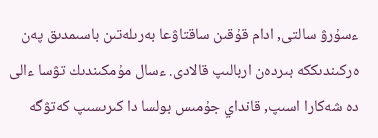ءسۇرۋ سالتى, ادام قۇقىن ساقتاۋعا بەرىلەتىن باسىمدىق پەن ەركىندىككە بىردەن اربالىپ قالادى. ءسال مۇمكىندىك تۋسا ءالى دە شەكارا اسىپ, قانداي جۇمىس بولسا دا كىرىسىپ كەتۋگە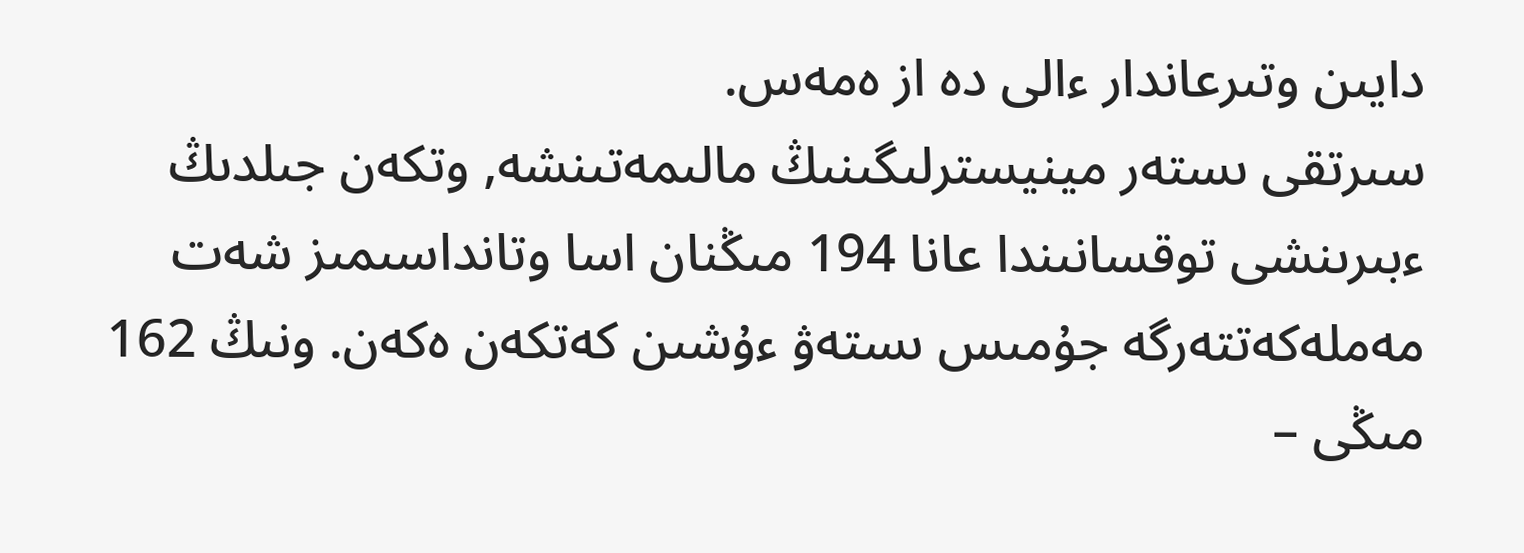دايىن وتىرعاندار ءالى دە از ەمەس.
سىرتقى ىستەر مينيسترلىگىنىڭ مالىمەتىنشە, وتكەن جىلدىڭ ءبىرىنشى توقسانىندا عانا 194 مىڭنان اسا وتانداسىمىز شەت مەملەكەتتەرگە جۇمىس ىستەۋ ءۇشىن كەتكەن ەكەن. ونىڭ 162 مىڭى –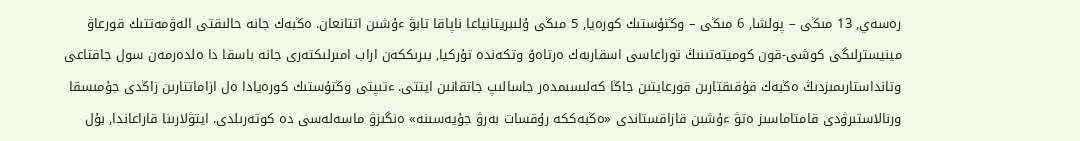رەسەي, 13 مىڭى – پولشا, 6 مىڭى – وڭتۇستىك كورەيا, 5 مىڭى ۇلىبريتانياعا ناپاقا تابۋ ءۇشىن اتتانعان. ەڭبەك جانە حالىقتى الەۋمەتتىك قورعاۋ مينيسترلىگى كوشى-قون كوميتەتىنىڭ توراعاسى اسقاربەك ەرتاەۆ وتكەندە تۇركيا, بىرىككەن اراب امىرلىكتەرى جانە باسقا دا ەلدەرمەن سول جاقتاعى وتانداستارىمىزدىڭ ەڭبەك قۇقىقتارىن قورعايتىن جاڭا كەلىسىمدەر جاسالىپ جاتقانىن ايتتى. ءتىپتى وڭتۇستىك كورەيادا ەل ازاماتتارىن زاڭدى جۇمىسقا ورنالاستىرۋدى قامتاماسىز ەتۋ ءۇشىن قازاقستاندى «ەڭبەككە رۇقسات بەرۋ جۇيەسىنە» ەنگىزۋ ماسەلەسى دە كوتەرىلدى. ايتۋلارىنا قاراعاندا, بۇل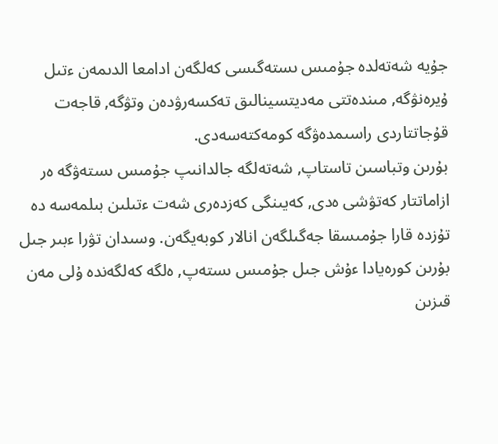جۇيە شەتەلدە جۇمىس ىستەگىسى كەلگەن ادامعا الدىمەن ءتىل ۇيرەنۋگە, مىندەتتى مەديتسينالىق تەكسەرۋدەن وتۋگە, قاجەت قۇجاتتاردى راسىمدەۋگە كومەكتەسەدى.
بۇرىن وتباسىن تاستاپ, شەتەلگە جالدانىپ جۇمىس ىستەۋگە ەر ازاماتتار كەتۋشى ەدى, كەيىنگى كەزدەرى شەت ءتىلىن بىلمەسە دە تۇزدە قارا جۇمىسقا جەگىلگەن انالار كوبەيگەن. وسىدان تۋرا ءبىر جىل بۇرىن كورەيادا ءۇش جىل جۇمىس ىستەپ, ەلگە كەلگەندە ۇلى مەن قىزىن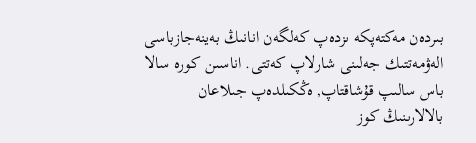بىردەن مەكتەپكە ىزدەپ كەلگەن انانىڭ بەينەجازباسى الەۋمەتتىك جەلىنى شارلاپ كەتتى. اناسىن كورە سالا باس سالىپ قۇشاقتاپ, ەڭكىلدەپ جىلاعان بالالارىنىڭ كوز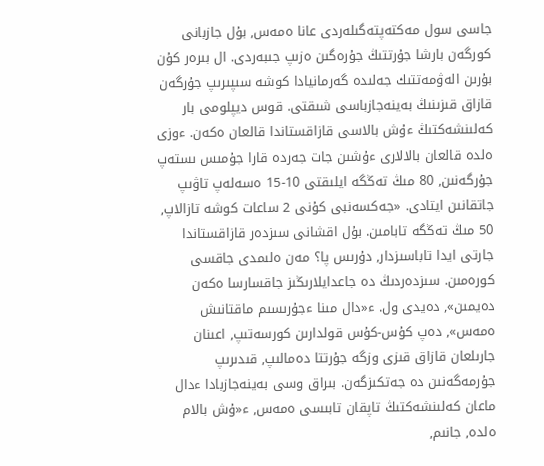جاسى سول مەكتەپتەگىلەردى عانا ەمەس, بۇل جازبانى كورگەن بارشا جۇرتتىڭ جۇرەگىن ەزىپ جىبەردى. ال بىرەر كۇن بۇرىن الەۋمەتتىك جەلىدە گەرمانيادا كوشە سىپىرىپ جۇرگەن قازاق قىزىنىڭ بەينەجازباسى شىقتى. قوس ديپلومى بار كەلىنشەكتىڭ ءۇش بالاسى قازاقستاندا قالعان ەكەن. ءوزى ەلدە قالعان بالالارى ءۇشىن جات جەردە قارا جۇمىس ىستەپ جۇرگەنىن, 80 مىڭ تەڭگە ايلىقتى 10-15 ەسەلەپ تاۋىپ جاتقانىن ايتادى. «جەكسەنبى كۇنى 2 ساعات كوشە تازالاپ, 50 مىڭ تەڭگە تابامىن. بۇل اقشانى سىزدەر قازاقستاندا جارتى ايدا تاباسىزدار, دۇرىس پا؟ مەن ەلىمدى جاقسى كورەمىن. سىزدەردىڭ دە جاعدايلارىڭىز جاقسارسا ەكەن دەيمىن», دەيدى ول. ء«دال مىنا ءجۇرىسىم ماقتانىش ەمەس», دەپ كۇس-كۇس قولدارىن كورسەتىپ, اعىنان جارىلعان قازاق قىزى وزگە جۇرتتا دەمالىپ, قىدىرىپ جۇرمەگەنىن دە جەتكىزگەن. بىراق وسى بەينەجازبادا ءدال ماعان كەلىنشەكتىڭ تاپقان تابىسى ەمەس, ء«ۇش بالام ەلدە, جانىم,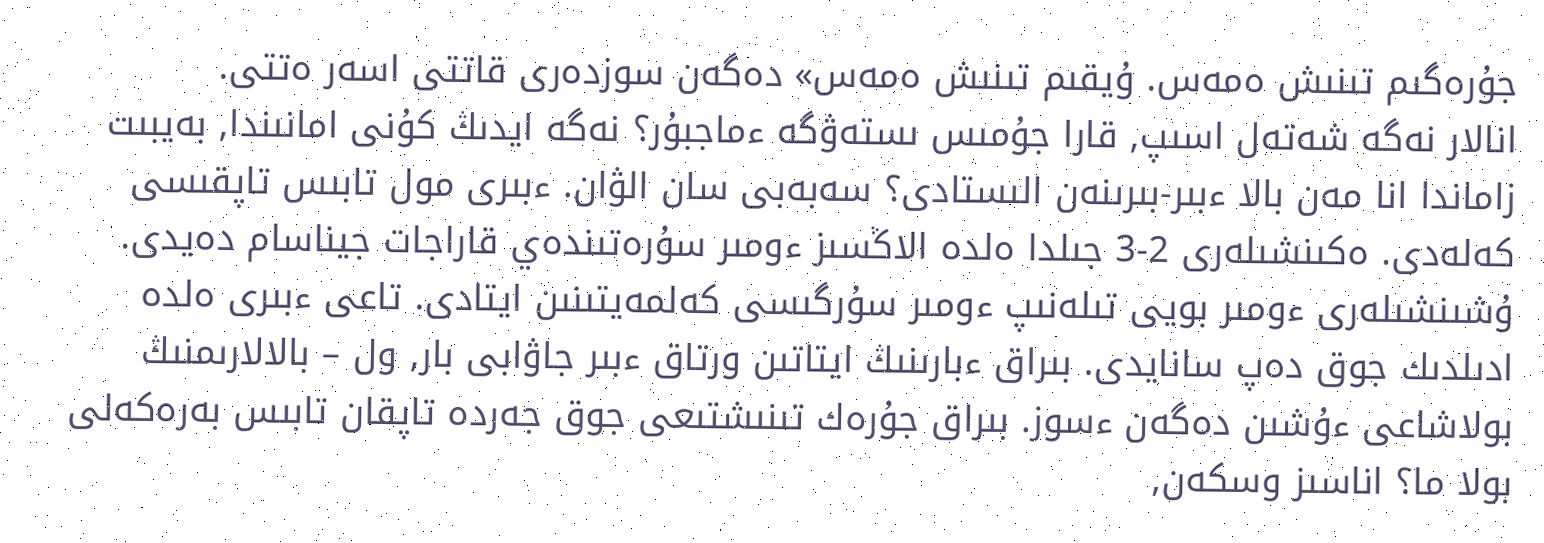جۇرەگىم تىنىش ەمەس. ۇيقىم تىنىش ەمەس» دەگەن سوزدەرى قاتتى اسەر ەتتى.
انالار نەگە شەتەل اسىپ, قارا جۇمىس ىستەۋگە ءماجبۇر؟ نەگە ايدىڭ كۇنى امانىندا, بەيبىت زاماندا انا مەن بالا ءبىر-بىرىنەن الىستادى؟ سەبەبى سان الۋان. ءبىرى مول تابىس تاپقىسى كەلەدى. ەكىنشىلەرى 2-3 جىلدا ەلدە الاڭسىز ءومىر سۇرەتىندەي قاراجات جيناسام دەيدى. ۇشىنشىلەرى ءومىر بويى تىلەنىپ ءومىر سۇرگىسى كەلمەيتىنىن ايتادى. تاعى ءبىرى ەلدە ادىلدىك جوق دەپ سانايدى. بىراق ءبارىنىڭ ايتاتىن ورتاق ءبىر جاۋابى بار, ول – بالالارىمنىڭ بولاشاعى ءۇشىن دەگەن ءسوز. بىراق جۇرەك تىنىشتىعى جوق جەردە تاپقان تابىس بەرەكەلى بولا ما؟ اناسىز وسكەن,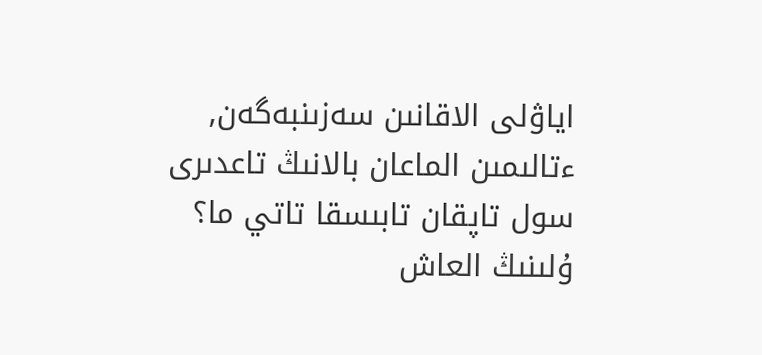اياۋلى الاقانىن سەزىنبەگەن, ءتالىمىن الماعان بالانىڭ تاعدىرى سول تاپقان تابىسقا تاتي ما؟ ۇلىنىڭ العاش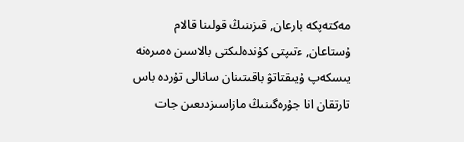مەكتەپكە بارعان, قىزىنىڭ قولىنا قالام ۇستاعان, ءتىپتى كۇندەلىكتى بالاسىن ەمىرەنە يىسكەپ ۇيىقتاتۋ باقىتىنان سانالى تۇردە باس تارتقان انا جۇرەگىنىڭ مازاسىزدىعىن جات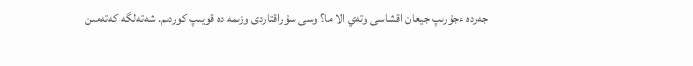جەردە ءجۇرىپ جيعان اقشاسى وتەي الا ما؟ وسى سۇراقتاردى وزىمە دە قويىپ كوردىم. شەتەلگە كەتەمىن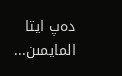دەپ ايتا المايمىن...